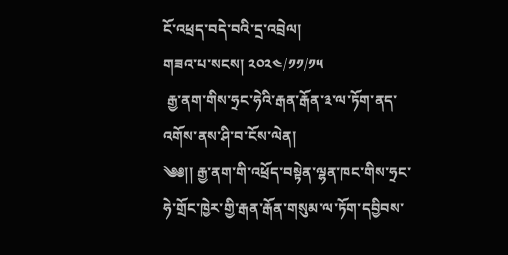ངོ་འཕྲད་བདེ་བའི་དྲ་འབྲེལ།
གཟའ་པ་སངས། ༢༠༢༤/༡༡/༡༥
 རྒྱ་ནག་གིས་ཧྲང་ཧེའི་རྒན་རྒོན་༣་ལ་ཏོག་ནད་འགོས་ནས་ཤི་བ་ངོས་ལེན།
༄༅།། རྒྱ་ནག་གི་འཕྲོད་བསྟེན་ལྷན་ཁང་གིས་ཧྲང་ཧེ་གྲོང་ཁྱེར་གྱི་རྒན་རྒོན་གསུམ་ལ་ཏོག་དབྱིབས་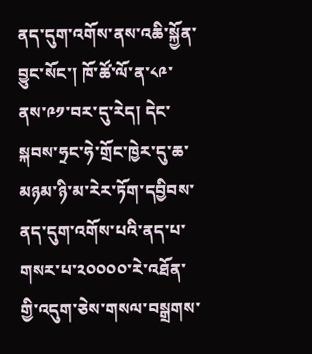ནད་དུག་འགོས་ནས་འཆི་སྐྱོན་བྱུང་སོང་། ཁོ་ཚོ་ལོ་ན་༨༩་ནས་༩༡་བར་དུ་རེད། དེང་སྐབས་ཧྲང་ཧེ་གྲོང་ཁྱེར་དུ་ཆ་མཉམ་ཉི་མ་རེར་ཏོག་དབྱིབས་ནད་དུག་འགོས་པའི་ནད་པ་གསར་པ་༢༠༠༠༠་རེ་འཐོན་གྱི་འདུག་ཅེས་གསལ་བསྒྲགས་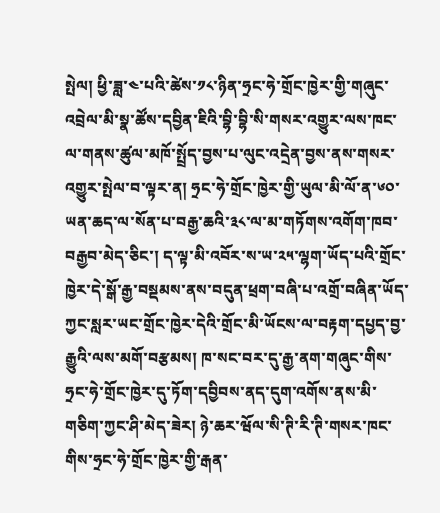སྤེལ། ཕྱི་ཟླ་༤་པའི་ཚེས་༡༨་ཉིན་ཧྲང་ཧེ་གྲོང་ཁྱེར་གྱི་གཞུང་འབྲེལ་མི་སྣ་ཚོས་དབྱིན་ཇིའི་བྷི་བྷི་སི་གསར་འགྱུར་ལས་ཁང་ལ་གནས་ཚུལ་མཁོ་སྤྲོད་བྱས་པ་ལུང་འདྲེན་བྱས་ནས་གསར་འགྱུར་སྤེལ་བ་ལྟར་ན། ཧྲང་ཧེ་གྲོང་ཁྱེར་གྱི་ཡུལ་མི་ལོ་ན་༦༠་ཡན་ཆད་ལ་སོན་པ་བརྒྱ་ཆའི་༣༨་ལ་མ་གཏོགས་འགོག་ཁབ་བརྒྱབ་མེད་ཅིང་། ད་ལྟ་མི་འབོར་ས་ཡ་༢༥་ལྷག་ཡོད་པའི་གྲོང་ཁྱེར་དེ་སྒོ་རྒྱ་བསྡམས་ནས་བདུན་ཕྲག་བཞི་པ་འགྲོ་བཞིན་ཡོད་ཀྱང་སླར་ཡང་གྲོང་ཁྱེར་དེའི་གྲོང་མི་ཡོངས་ལ་བརྟག་དཔྱད་བྱ་རྒྱུའི་ལས་མགོ་བརྩམས། ཁ་སང་བར་དུ་རྒྱ་ནག་གཞུང་གིས་ཧྲང་ཧེ་གྲོང་ཁྱེར་དུ་ཏོག་དབྱིབས་ནད་དུག་འགོས་ནས་མི་གཅིག་ཀྱང་ཤི་མེད་ཟེར། ཉེ་ཆར་ཝོལ་སི་ཊི་རི་ཊི་གསར་ཁང་གིས་ཧྲང་ཧེ་གྲོང་ཁྱེར་གྱི་རྒན་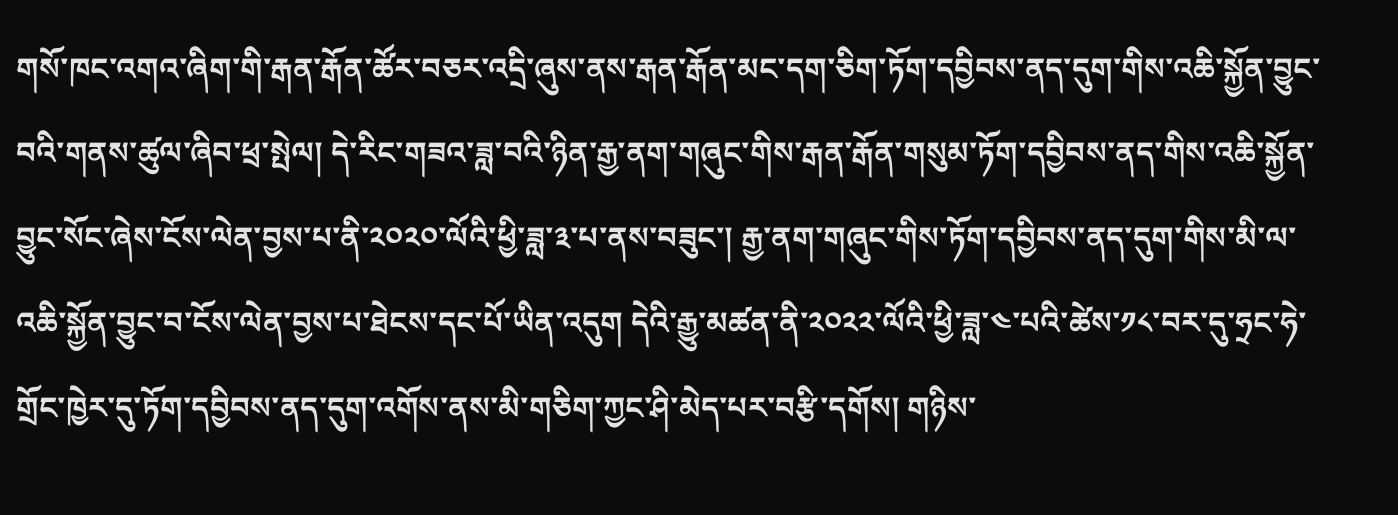གསོ་ཁང་འགའ་ཞིག་གི་རྒན་རྒོན་ཚོར་བཅར་འདྲི་ཞུས་ནས་རྒན་རྒོན་མང་དག་ཅིག་ཏོག་དབྱིབས་ནད་དུག་གིས་འཆི་སྐྱོན་བྱུང་བའི་གནས་ཚུལ་ཞིབ་ཕྲ་སྤེལ། དེ་རིང་གཟའ་ཟླ་བའི་ཉིན་རྒྱ་ནག་གཞུང་གིས་རྒན་རྒོན་གསུམ་ཏོག་དབྱིབས་ནད་གིས་འཆི་སྐྱོན་བྱུང་སོང་ཞེས་ངོས་ལེན་བྱས་པ་ནི་༢༠༢༠་ལོའི་ཕྱི་ཟླ་༣་པ་ནས་བཟུང་། རྒྱ་ནག་གཞུང་གིས་ཏོག་དབྱིབས་ནད་དུག་གིས་མི་ལ་འཆི་སྐྱོན་བྱུང་བ་ངོས་ལེན་བྱས་པ་ཐེངས་དང་པོ་ཡིན་འདུག དེའི་རྒྱུ་མཚན་ནི་༢༠༢༢་ལོའི་ཕྱི་ཟླ་༤་པའི་ཚེས་༡༨་བར་དུ་ཧྲང་ཧེ་གྲོང་ཁྱེར་དུ་ཏོག་དབྱིབས་ནད་དུག་འགོས་ནས་མི་གཅིག་ཀྱང་ཤི་མེད་པར་བརྩི་དགོས། གཉིས་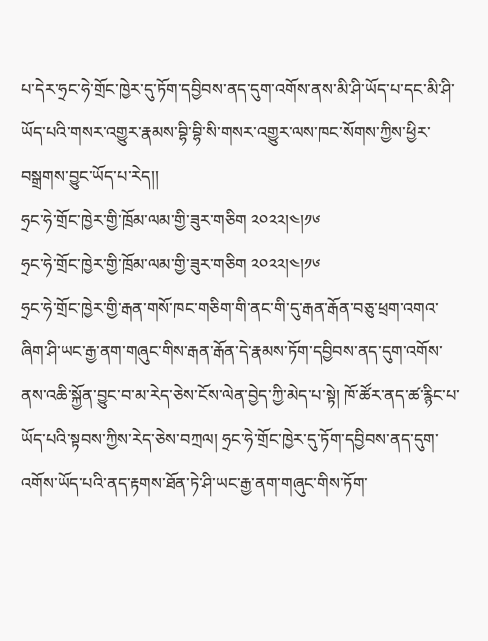པ་དེར་ཧྲང་ཧེ་གྲོང་ཁྱེར་དུ་ཏོག་དབྱིབས་ནད་དུག་འགོས་ནས་མི་ཤི་ཡོད་པ་དང་མི་ཤི་ཡོད་པའི་གསར་འགྱུར་རྣམས་བྷི་བྷི་སི་གསར་འགྱུར་ལས་ཁང་སོགས་ཀྱིས་ཕྱིར་བསྒྲགས་བྱུང་ཡོད་པ་རེད།།
ཧྲང་ཧེ་གྲོང་ཁྱེར་གྱི་ཁྲོམ་ལམ་གྱི་ཟུར་གཅིག ༢༠༢༢།༤།༡༦
ཧྲང་ཧེ་གྲོང་ཁྱེར་གྱི་ཁྲོམ་ལམ་གྱི་ཟུར་གཅིག ༢༠༢༢།༤།༡༦
ཧྲང་ཧེ་གྲོང་ཁྱེར་གྱི་རྒན་གསོ་ཁང་གཅིག་གི་ནང་གི་དུ་རྒན་རྒོན་བཅུ་ཕྲག་འགའ་ཞིག་ཤི་ཡང་རྒྱ་ནག་གཞུང་གིས་རྒན་རྒོན་དེ་རྣམས་ཏོག་དབྱིབས་ནད་དུག་འགོས་ནས་འཆི་སྐྱོན་བྱུང་བ་མ་རེད་ཅེས་ངོས་ལེན་བྱེད་ཀྱི་མེད་པ་སྟེ། ཁོ་ཚོར་ནད་ཚ་རྙིང་པ་ཡོད་པའི་སྟབས་ཀྱིས་རེད་ཅེས་བཀྲལ། ཧྲང་ཧེ་གྲོང་ཁྱེར་དུ་ཏོག་དབྱིབས་ནད་དུག་འགོས་ཡོད་པའི་ནད་རྟགས་ཐོན་ཏེ་ཤི་ཡང་རྒྱ་ནག་གཞུང་གིས་ཏོག་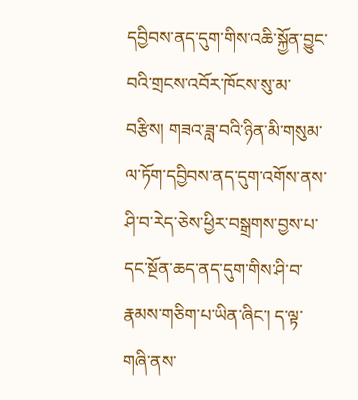དབྱིབས་ནད་དུག་གིས་འཆི་སྐྱོན་བྱུང་བའི་གྲངས་འབོར་ཁོངས་སུ་མ་བརྩིས། གཟའ་ཟླ་བའི་ཉིན་མི་གསུམ་ལ་ཏོག་དབྱིབས་ནད་དུག་འགོས་ནས་ཤི་བ་རེད་ཅེས་ཕྱིར་བསྒྲགས་བྱས་པ་དང་སྔོན་ཆད་ནད་དུག་གིས་ཤི་བ་རྣམས་གཅིག་པ་ཡིན་ཞིང་། ད་ལྟ་གཞི་ནས་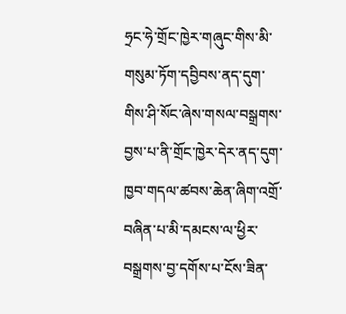ཧྲང་ཧེ་གྲོང་ཁྱེར་གཞུང་གིས་མི་གསུམ་ཏོག་དབྱིབས་ནད་དུག་གིས་ཤི་སོང་ཞེས་གསལ་བསྒྲགས་བྱས་པ་ནི་གྲོང་ཁྱེར་དེར་ནད་དུག་ཁྱབ་གདལ་ཚབས་ཆེན་ཞིག་འགྲོ་བཞིན་པ་མི་དམངས་ལ་ཕྱིར་བསྒྲགས་བྱ་དགོས་པ་ངོས་ཟིན་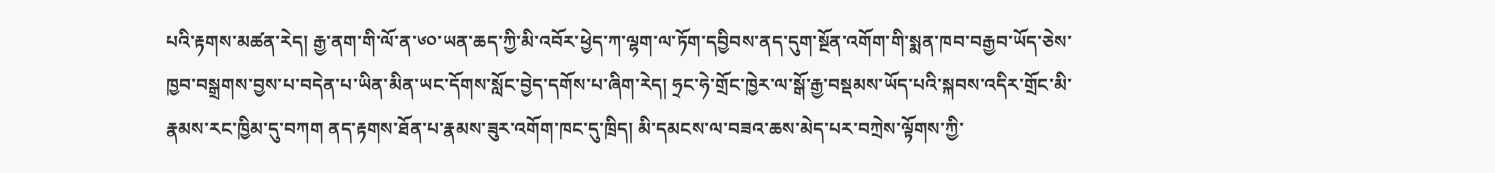པའི་རྟགས་མཚན་རེད། རྒྱ་ནག་གི་ལོ་ན་༦༠་ཡན་ཆད་ཀྱི་མི་འབོར་ཕྱེད་ཀ་ལྷག་ལ་ཏོག་དབྱིབས་ནད་དུག་སྔོན་འགོག་གི་སྨན་ཁབ་བརྒྱབ་ཡོད་ཅེས་ཁྱབ་བསྒྲགས་བྱས་པ་བདེན་པ་ཡིན་མིན་ཡང་དོགས་སློང་བྱེད་དགོས་པ་ཞིག་རེད། ཧྲང་ཧེ་གྲོང་ཁྱེར་ལ་སྒོ་རྒྱ་བསྡམས་ཡོད་པའི་སྐབས་འདིར་གྲོང་མི་རྣམས་རང་ཁྱིམ་དུ་བཀག ནད་རྟགས་ཐོན་པ་རྣམས་ཟུར་འགོག་ཁང་དུ་ཁྲིད། མི་དམངས་ལ་བཟའ་ཆས་མེད་པར་བཀྲེས་ལྟོགས་ཀྱི་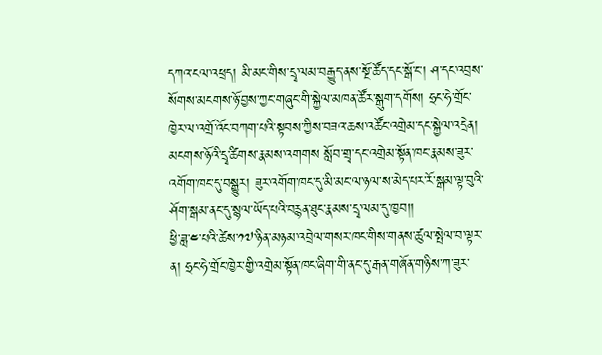དཀའ་ངལ་འཕྲད། མི་མང་གིས་དྲྭ་ལམ་བརྒྱུད་ནས་སྔོ་ཚོད་དང་སྒོ་ང་། ཤ་དང་འབྲས་སོགས་མངགས་ཉོ་བྱས་ཀྱང་གཞུང་གི་སྐྱེལ་མཁན་ཚོར་སྒུག་དགོས། ཧྲང་ཧེ་གྲོང་ཁྱེར་ལ་འགྲོ་འོང་བཀག་པའི་སྟབས་ཀྱིས་བཟའ་ཆས་འཚོང་འགྲེམ་དང་སྐྱེལ་འདྲེན། མངགས་ཉོའི་དྲྭ་ཚིགས་རྣམས་འགགས སློབ་གྲྭ་དང་འགྲེམ་སྟོན་ཁང་རྣམས་ཟུར་འགོག་ཁང་དུ་བསྒྱུར། ཟུར་འགོག་ཁང་དུ་མི་མང་ལ་ཉལ་ས་མེད་པར་རོ་སྒམ་ལྟ་བུའི་ཤོག་སྒམ་ནང་དུ་སྙལ་ཡོད་པའི་བརྙན་ཐུང་རྣམས་དྲྭ་ལམ་དུ་ཁྱབ།།
ཕྱི་ཟླ་༤་པའི་ཚེས་༡༧་ཉིན་མཉམ་འབྲེལ་གསར་ཁང་གིས་གནས་ཚུལ་སྤེལ་བ་ལྟར་ན། ཧྲང་ཧེ་གྲོང་ཁྱེར་གྱི་འགྲེམ་སྟོན་ཁང་ཞིག་གི་ནང་དུ་རྒན་གཞོན་གཉིས་ཀ་ཟུར་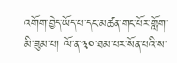འགོག་བྱེད་ཡོད་པ་དང་མཚན་གང་པོར་གློག་མི་ཟུམ་པ། ལོ་ན་༣༠་ཐམ་པར་སོན་པའི་ས་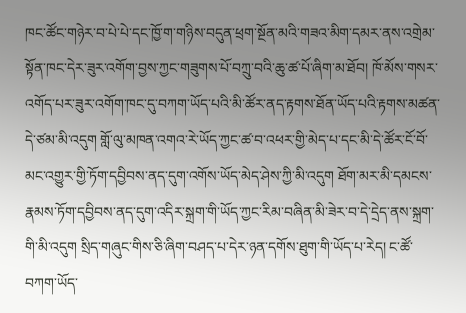ཁང་ཚོང་གཉེར་བ་པེ་པེ་དང་ཁྱོ་ག་གཉིས་བདུན་ཕྲག་སྔོན་མའི་གཟའ་མིག་དམར་ནས་འགྲེམ་སྟོན་ཁང་དེར་ཟུར་འགོག་བྱས་ཀྱང་གཟུགས་པོ་བཀྲུ་བའི་ཆུ་ཚ་པོ་ཞིག་མ་ཐོབ། ཁོ་མོས་གསར་འགོད་པར་ཟུར་འགོག་ཁང་དུ་བཀག་ཡོད་པའི་མི་ཚོར་ནད་རྟགས་ཐོན་ཡོད་པའི་རྟགས་མཚན་དེ་ཙམ་མི་འདུག གློ་ལུ་མཁན་འགའ་རེ་ཡོད་ཀྱང་ཚ་བ་འཕར་གྱི་མེད་པ་དང་མི་དེ་ཚོར་ངོ་བོ་མང་འགྱུར་གྱི་ཏོག་དབྱིབས་ནད་དུག་འགོས་ཡོད་མེད་ཤེས་ཀྱི་མི་འདུག ཐོག་མར་མི་དམངས་རྣམས་ཏོག་དབྱིབས་ནད་དུག་འདིར་སྐྲག་གི་ཡོད་ཀྱང་རིམ་བཞིན་མི་ཟེར་བ་དེ་དྲེད་ནས་སྐྲག་གི་མི་འདུག སྲིད་གཞུང་གིས་ཅི་ཞིག་བཤད་པ་དེར་ཉན་དགོས་ཐུག་གི་ཡོད་པ་རེད། ང་ཚོ་བཀག་ཡོད་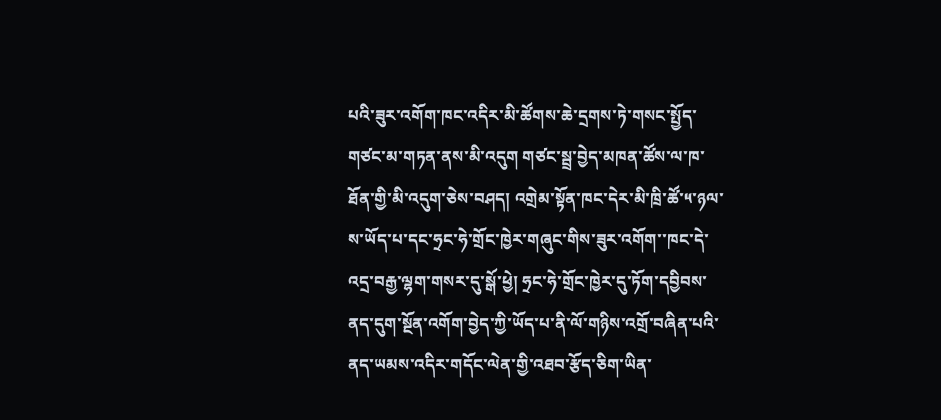པའི་ཟུར་འགོག་ཁང་འདིར་མི་ཚོགས་ཆེ་དྲགས་ཏེ་གསང་སྤྱོད་གཙང་མ་གཏན་ནས་མི་འདུག གཙང་སྦྲ་བྱེད་མཁན་ཚོས་ལ་ཁ་ཐོན་གྱི་མི་འདུག་ཅེས་བཤད། འགྲེམ་སྟོན་ཁང་དེར་མི་ཁྲི་ཚོ་༥་ཉལ་ས་ཡོད་པ་དང་ཧྲང་ཧེ་གྲོང་ཁྱེར་གཞུང་གིས་ཟུར་འགོག་་ཁང་དེ་འདྲ་བརྒྱ་ལྷག་གསར་དུ་སྒོ་ཕྱེ། ཧྲང་ཧེ་གྲོང་ཁྱེར་དུ་ཏོག་དབྱིབས་ནད་དུག་སྔོན་འགོག་བྱེད་ཀྱི་ཡོད་པ་ནི་ལོ་གཉིས་འགྲོ་བཞིན་པའི་ནད་ཡམས་འདིར་གདོང་ལེན་གྱི་འཐབ་རྩོད་ཅིག་ཡིན་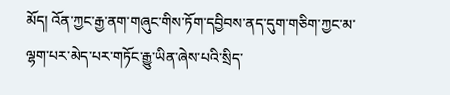མོད། འོན་ཀྱང་རྒྱ་ནག་གཞུང་གིས་ཏོག་དབྱིབས་ནད་དུག་གཅིག་ཀྱང་མ་ལྷག་པར་མེད་པར་གཏོང་རྒྱུ་ཡིན་ཞེས་པའི་སྲིད་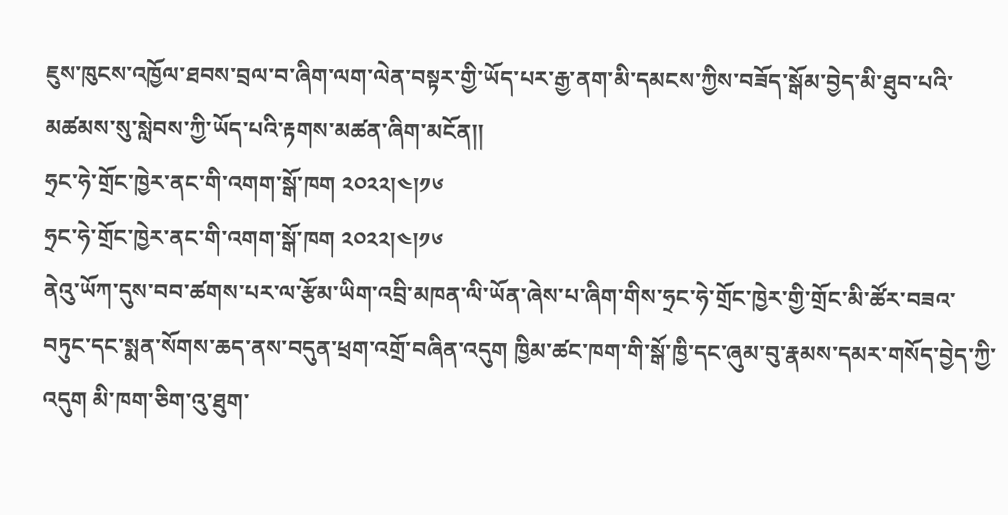ཇུས་ཁུངས་འཁྱོལ་ཐབས་བྲལ་བ་ཞིག་ལག་ལེན་བསྟར་གྱི་ཡོད་པར་རྒྱ་ནག་མི་དམངས་ཀྱིས་བཟོད་སྒོམ་བྱེད་མི་ཐུབ་པའི་མཚམས་སུ་སླེབས་ཀྱི་ཡོད་པའི་རྟགས་མཚན་ཞིག་མངོན།།
ཧྲང་ཧེ་གྲོང་ཁྱེར་ནང་གི་འགག་སྒོ་ཁག ༢༠༢༢།༤།༡༦
ཧྲང་ཧེ་གྲོང་ཁྱེར་ནང་གི་འགག་སྒོ་ཁག ༢༠༢༢།༤།༡༦
ནེའུ་ཡོཀ་དུས་བབ་ཚགས་པར་ལ་རྩོམ་ཡིག་འབྲི་མཁན་ལི་ཡོན་ཞེས་པ་ཞིག་གིས་ཧྲང་ཧེ་གྲོང་ཁྱེར་གྱི་གྲོང་མི་ཚོར་བཟའ་བཏུང་དང་སྨན་སོགས་ཆད་ནས་བདུན་ཕྲག་འགྲོ་བཞིན་འདུག ཁྱིམ་ཚང་ཁག་གི་སྒོ་ཁྱི་དང་ཞུམ་བུ་རྣམས་དམར་གསོད་བྱེད་ཀྱི་འདུག མི་ཁག་ཅིག་འུ་ཐུག་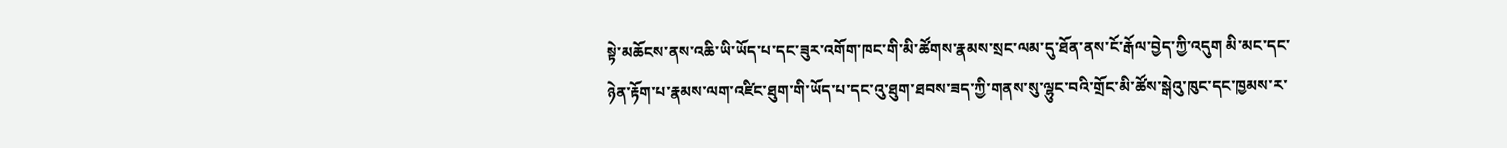སྟེ་མཆོངས་ནས་འཆི་ཡི་ཡོད་པ་དང་ཟུར་འགོག་ཁང་གི་མི་ཚོགས་རྣམས་སྲང་ལམ་དུ་ཐོན་ནས་ངོ་རྒོལ་བྱེད་ཀྱི་འདུག མི་མང་དང་ཉེན་རྟོག་པ་རྣམས་ལག་འཛིང་ཐུག་གི་ཡོད་པ་དང་འུ་ཐུག་ཐབས་ཟད་ཀྱི་གནས་སུ་ལྷུང་བའི་གྲོང་མི་ཚོས་སྒེའུ་ཁུང་དང་ཁྱམས་ར་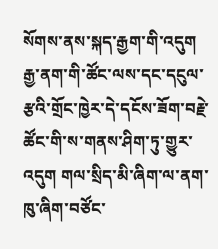སོགས་ནས་སྐད་རྒྱག་གི་འདུག རྒྱ་ནག་གི་ཚོང་ལས་དང་དངུལ་རྩའི་གྲོང་ཁྱེར་དེ་དངོས་ཟོག་བརྗེ་ཚོང་གི་ས་གནས་ཤིག་ཏུ་གྱུར་འདུག གལ་སྲིད་མི་ཞིག་ལ་ནག་ཁུ་ཞིག་བཙོང་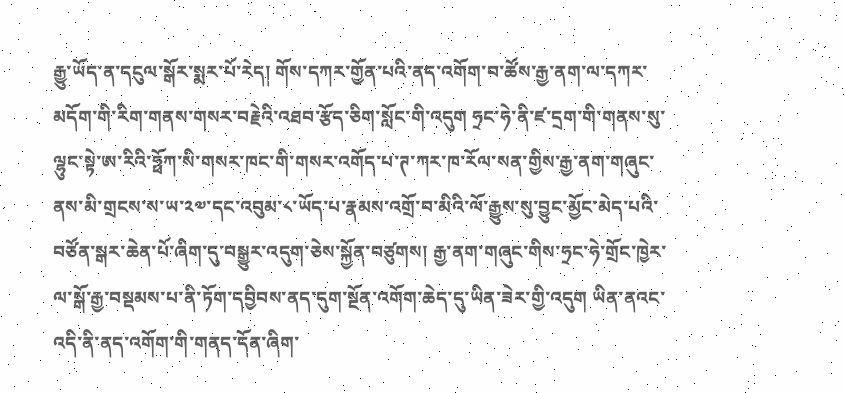རྒྱུ་ཡོད་ན་དངུལ་སྒོར་སྨར་པོ་རེད། གོས་དཀར་གྱོན་པའི་ནད་འགོག་བ་ཚོས་རྒྱ་ནག་ལ་དཀར་མདོག་གི་རིག་གནས་གསར་བརྗེའི་འཐབ་རྩོད་ཅིག་སློང་གི་འདུག ཧྲང་ཧེ་ནི་ཛ་དྲག་གི་གནས་སུ་ལྷུང་སྟེ་ཨ་རིའི་ཧྥོཀ་སི་གསར་ཁང་གི་གསར་འགོད་པ་ཊ་ཀར་ཁ་རོལ་སན་གྱིས་རྒྱ་ནག་གཞུང་ནས་མི་གྲངས་ས་ཡ་༢༧་དང་འབུམ་༨་ཡོད་པ་རྣམས་འགྲོ་བ་མིའི་ལོ་རྒྱུས་སུ་བྱུང་མྱོང་མེད་པའི་བཙོན་སྒར་ཆེན་པོ་ཞིག་དུ་བསྒྱུར་འདུག་ཅེས་སྐྱོན་བཙུགས། རྒྱ་ནག་གཞུང་གིས་ཧྲང་ཧེ་གྲོང་ཁྱེར་ལ་སྒོ་རྒྱ་བསྡམས་པ་ནི་ཏོག་དབྱིབས་ནད་དུག་སྔོན་འགོག་ཆེད་དུ་ཡིན་ཟེར་གྱི་འདུག ཡིན་ནའང་འདི་ནི་ནད་འགོག་གི་གནད་དོན་ཞིག་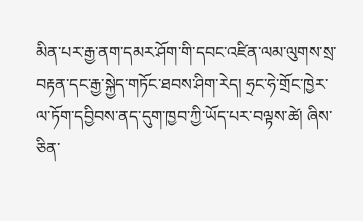མིན་པར་རྒྱ་ནག་དམར་ཤོག་གི་དབང་འཛིན་ལམ་ལུགས་སྲ་བརྟན་དང་རྒྱ་སྐྱེད་གཏོང་ཐབས་ཤིག་རེད། ཧྲང་ཧེ་གྲོང་ཁྱེར་ལ་ཏོག་དབྱིབས་ནད་དུག་ཁྱབ་ཀྱི་ཡོད་པར་བལྟས་ཚེ། ཞིས་ཅིན་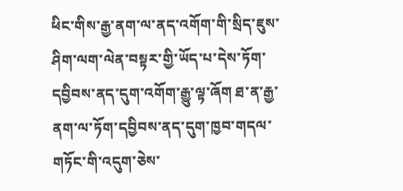ཕིང་གིས་རྒྱ་ནག་ལ་ནད་འགོག་གི་སྲིད་ཇུས་ཤིག་ལག་ལེན་བསྟར་གྱི་ཡོད་པ་དེས་ཏོག་དབྱིབས་ནད་དུག་འགོག་རྒྱུ་ལྟ་ཞོག ཐ་ན་རྒྱ་ནག་ལ་ཏོག་དབྱིབས་ནད་དུག་ཁྱབ་གདལ་གཏོང་གི་འདུག་ཅེས་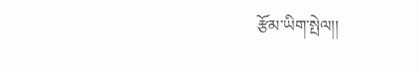རྩོམ་ཡིག་སྤེལ།།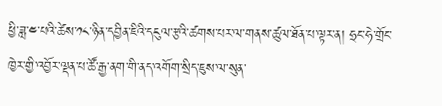ཕྱི་ཟླ་༤་པའི་ཚེས་༡༨་ཉིན་དབྱིན་ཇིའི་དངུལ་རྩའི་ཚགས་པར་ལ་གནས་ཚུལ་ཐོན་པ་ལྟར་ན། ཧྲང་ཧེ་གྲོང་ཁྱེར་གྱི་འབྱོར་ལྡན་པ་ཚོ་རྒྱ་ནག་གི་ནད་འགོག་སྲིད་ཇུས་ལ་སུན་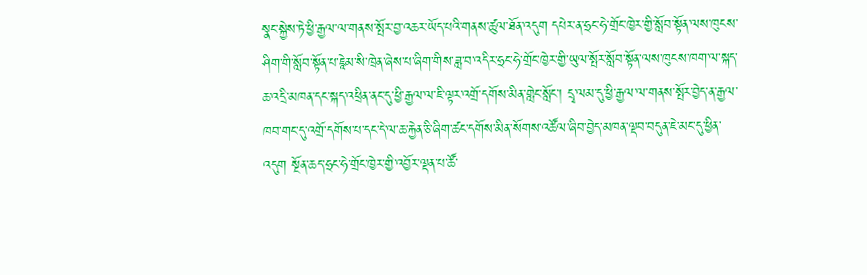སྣང་སྐྱེས་ཏེ་ཕྱི་རྒྱལ་ལ་གནས་སྤོར་བྱ་འཆར་ཡོད་པའི་གནས་ཚུལ་ཐོན་འདུག དཔེར་ན་ཧྲང་ཧེ་གྲོང་ཁྱེར་གྱི་སློབ་སྟོན་ལས་ཁུངས་ཤིག་གི་སློབ་སྟོན་པ་ཇཱེམ་སི་ཁྲེན་ཞེས་པ་ཞིག་གིས་ཟླ་བ་འདིར་ཧྲང་ཧེ་གྲོང་ཁྱེར་གྱི་ཡུལ་སྤོར་སློབ་སྟོན་ལས་ཁུངས་ཁག་ལ་སྐད་ཆ་འདྲི་མཁན་དང་སྐད་འཕྲིན་ནང་དུ་ཕྱི་རྒྱལ་ལ་ཇི་ལྟར་འགྲོ་དགོས་མིན་གླེང་སློང་། དྲྭ་ལམ་དུ་ཕྱི་རྒྱལ་ལ་གནས་སྤོར་བྱེད་ན་རྒྱལ་ཁབ་གང་དུ་འགྲོ་དགོས་པ་དང་དེ་ལ་ཆ་རྐྱེན་ཅི་ཞིག་ཚང་དགོས་མིན་སོགས་འཚོལ་ཞིབ་བྱེད་མཁན་ལྡབ་བདུན་ཇེ་མང་དུ་ཕྱིན་འདུག སྔོན་ཆད་ཧྲང་ཧེ་གྲོང་ཁྱེར་གྱི་འབྱོར་ལྡན་པ་ཚོ་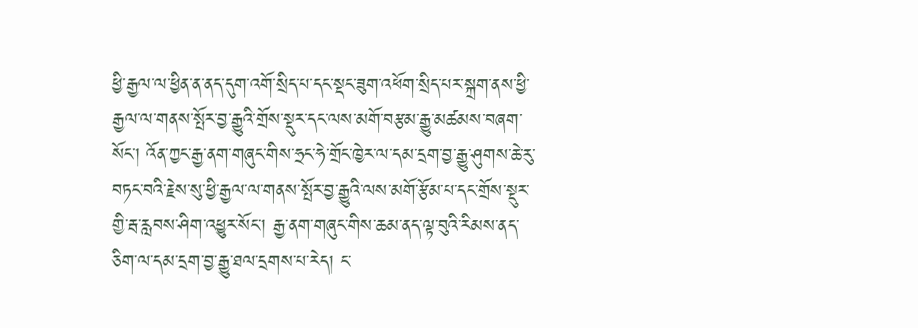ཕྱི་རྒྱལ་ལ་ཕྱིན་ན་ནད་དུག་འགོ་སྲིད་པ་དང་སྡང་ཟུག་འཕོག་སྲིད་པར་སྐྲག་ནས་ཕྱི་རྒྱལ་ལ་གནས་སྤོར་བྱ་རྒྱུའི་གྲོས་སྡུར་དང་ལས་མགོ་བརྩམ་རྒྱུ་མཚམས་བཞག་སོང་། འོན་ཀྱང་རྒྱ་ནག་གཞུང་གིས་ཧྲང་ཧེ་གྲོང་ཁྱེར་ལ་དམ་དྲག་བྱ་རྒྱུ་ཤུགས་ཆེ་རུ་བཏང་བའི་རྗེས་སུ་ཕྱི་རྒྱལ་ལ་གནས་སྤོར་བྱ་རྒྱུའི་ལས་མགོ་རྩོམ་པ་དང་གྲོས་སྡུར་གྱི་རྦ་རླབས་ཤིག་འཕྱུར་སོང་། རྒྱ་ནག་གཞུང་གིས་ཆམ་ནད་ལྟ་བུའི་རིམས་ནད་ཅིག་ལ་དམ་དྲག་བྱ་རྒྱུ་ཐལ་དྲགས་པ་རེད། ང་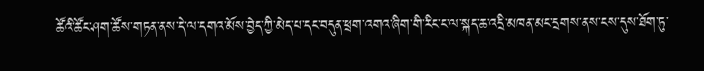ཚོའི་ཚོང་ཤག་ཚོས་གཏན་ནས་དེ་ལ་དགའ་མོས་བྱེད་ཀྱི་མེད་པ་དང་བདུན་ཕྲག་འགའ་ཞིག་གི་རིང་ང་ལ་སྐད་ཆ་འདྲི་མཁན་མང་དྲགས་ནས་ངས་དུས་ཐོག་ཏུ་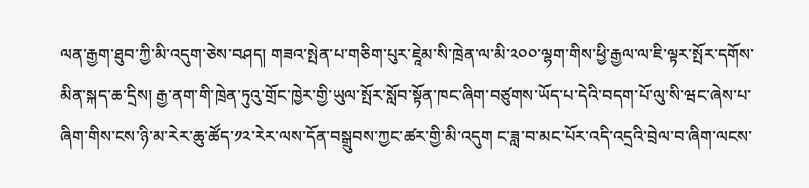ལན་རྒྱག་ཐུབ་ཀྱི་མི་འདུག་ཅེས་བཤད། གཟའ་སྤེན་པ་གཅིག་པུར་ཇཱེམ་སི་ཁྲེན་ལ་མི་༢༠༠་ལྷག་གིས་ཕྱི་རྒྱལ་ལ་ཇི་ལྟར་སྤོར་དགོས་མིན་སྐད་ཆ་དྲིས། རྒྱ་ནག་གི་ཁྲེན་ཏུའུ་གྲོང་ཁྱེར་གྱི་ཡུལ་སྤོར་སློབ་སྟོན་ཁང་ཞིག་བཙུགས་ཡོད་པ་དེའི་བདག་པོ་ལུ་སི་ཝང་ཞེས་པ་ཞིག་གིས་ངས་ཉི་མ་རེར་ཆུ་ཚོད་༡༢་རེར་ལས་དོན་བསྒྲུབས་ཀྱང་ཚར་གྱི་མི་འདུག ང་ཟླ་བ་མང་པོར་འདི་འདྲའི་བྲེལ་བ་ཞིག་ལངས་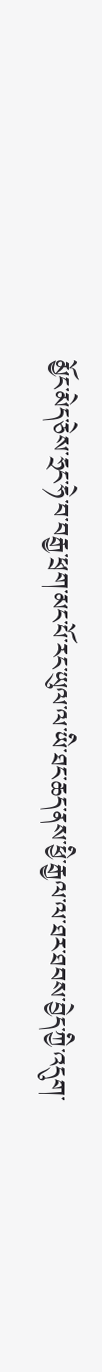མྱོང་མེད་ཅེས་ཧྲང་ཧེ་བ་བརྒྱ་ཕྲག་མང་པོ་རང་ཡུལ་ལ་ཡི་ཐང་ཆད་ནས་ཕྱི་རྒྱལ་ལ་ཐར་ཐབས་བྱེད་ཀྱི་འདུག་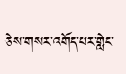ཅེས་གསར་འགོད་པར་གླེང་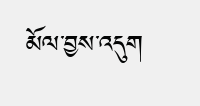མོལ་བྱས་འདུག